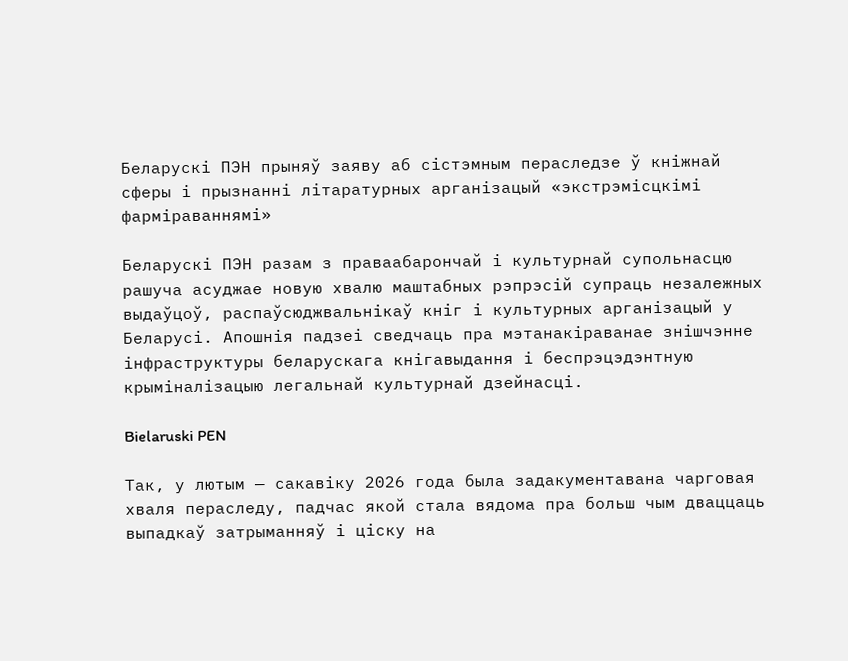Беларускі ПЭН прыняў заяву аб сістэмным пераследзе ў кніжнай сферы і прызнанні літаратурных арганізацый «экстрэмісцкімі фарміраваннямі»

Беларускі ПЭН разам з праваабарончай і культурнай супольнасцю рашуча асуджае новую хвалю маштабных рэпрэсій супраць незалежных выдаўцоў, распаўсюджвальнікаў кніг і культурных арганізацый у Беларусі. Апошнія падзеі сведчаць пра мэтанакіраванае знішчэнне інфраструктуры беларускага кнігавыдання і беспрэцэдэнтную крыміналізацыю легальнай культурнай дзейнасці.

Bielaruski PEN

Так, у лютым — сакавіку 2026 года была задакументавана чарговая хваля пераследу, падчас якой стала вядома пра больш чым дваццаць выпадкаў затрыманняў і ціску на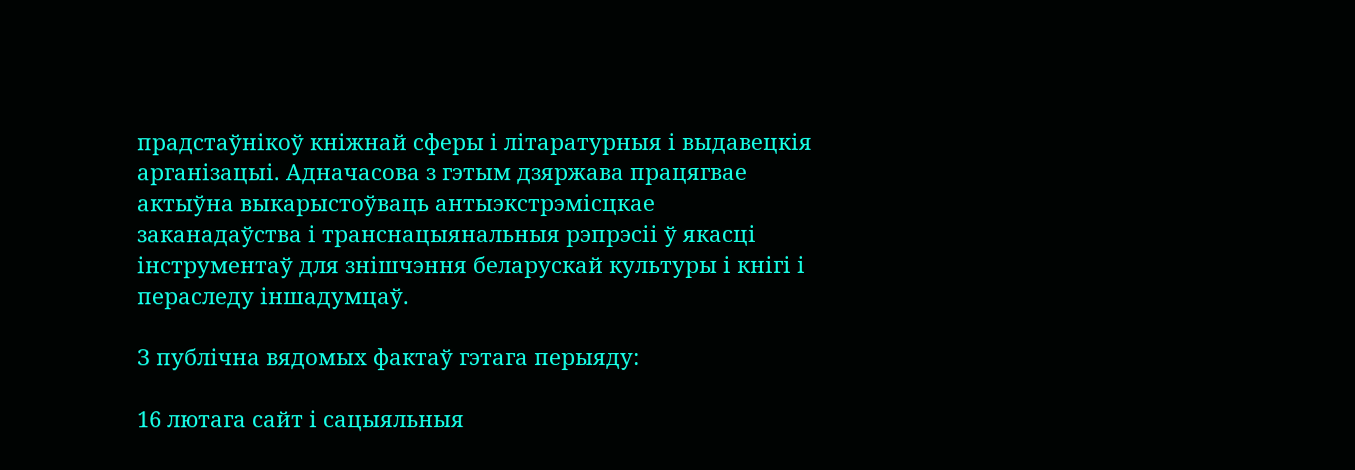прадстаўнікоў кніжнай сферы і літаратурныя і выдавецкія арганізацыі. Адначасова з гэтым дзяржава працягвае актыўна выкарыстоўваць антыэкстрэмісцкае заканадаўства і транснацыянальныя рэпрэсіі ў якасці інструментаў для знішчэння беларускай культуры і кнігі і пераследу іншадумцаў.

З публічна вядомых фактаў гэтага перыяду:

16 лютага сайт і сацыяльныя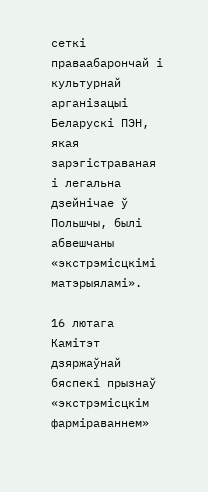сеткі праваабарончай і культурнай арганізацыі Беларускі ПЭН, якая зарэгістраваная і легальна дзейнічае ў Польшчы, былі абвешчаны «экстрэмісцкімі матэрыяламі».

16 лютага Камітэт дзяржаўнай бяспекі прызнаў «экстрэмісцкім фарміраваннем»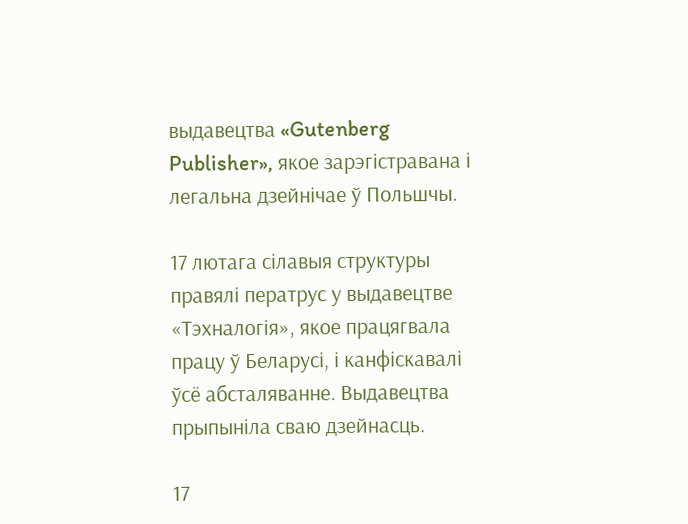выдавецтва «Gutenberg Publisher», якое зарэгістравана і легальна дзейнічае ў Польшчы.

17 лютага сілавыя структуры правялі ператрус у выдавецтве «Тэхналогія», якое працягвала працу ў Беларусі, і канфіскавалі ўсё абсталяванне. Выдавецтва прыпыніла сваю дзейнасць.

17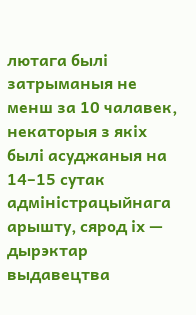лютага былі затрыманыя не менш за 10 чалавек, некаторыя з якіх былі асуджаныя на 14–15 сутак адміністрацыйнага арышту, сярод іх — дырэктар выдавецтва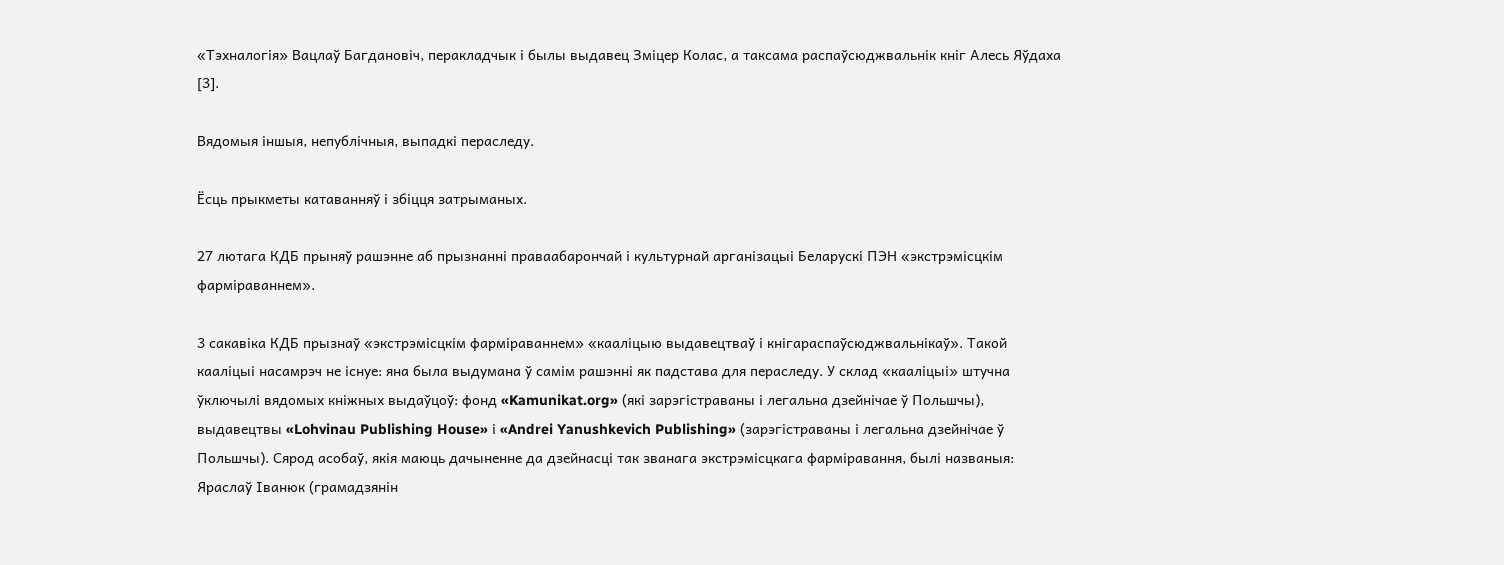«Тэхналогія» Вацлаў Багдановіч, перакладчык і былы выдавец Зміцер Колас, а таксама распаўсюджвальнік кніг Алесь Яўдаха [3].

Вядомыя іншыя, непублічныя, выпадкі пераследу.

Ёсць прыкметы катаванняў і збіцця затрыманых.

27 лютага КДБ прыняў рашэнне аб прызнанні праваабарончай і культурнай арганізацыі Беларускі ПЭН «экстрэмісцкім фарміраваннем».

3 сакавіка КДБ прызнаў «экстрэмісцкім фарміраваннем» «кааліцыю выдавецтваў і кнігараспаўсюджвальнікаў». Такой кааліцыі насамрэч не існуе: яна была выдумана ў самім рашэнні як падстава для пераследу. У склад «кааліцыі» штучна ўключылі вядомых кніжных выдаўцоў: фонд «Kamunikat.org» (які зарэгістраваны і легальна дзейнічае ў Польшчы), выдавецтвы «Lohvinau Publishing House» і «Andrei Yanushkevich Publishing» (зарэгістраваны і легальна дзейнічае ў Польшчы). Сярод асобаў, якія маюць дачыненне да дзейнасці так званага экстрэмісцкага фарміравання, былі названыя: Яраслаў Іванюк (грамадзянін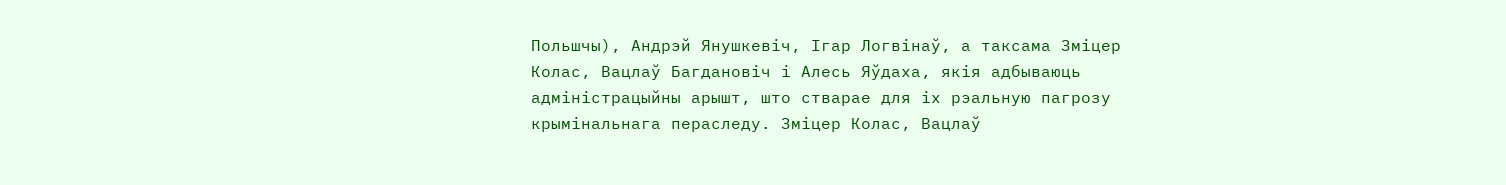Польшчы), Андрэй Янушкевіч, Ігар Логвінаў, а таксама Зміцер Колас, Вацлаў Багдановіч і Алесь Яўдаха, якія адбываюць адміністрацыйны арышт, што стварае для іх рэальную пагрозу крымінальнага пераследу. Зміцер Колас, Вацлаў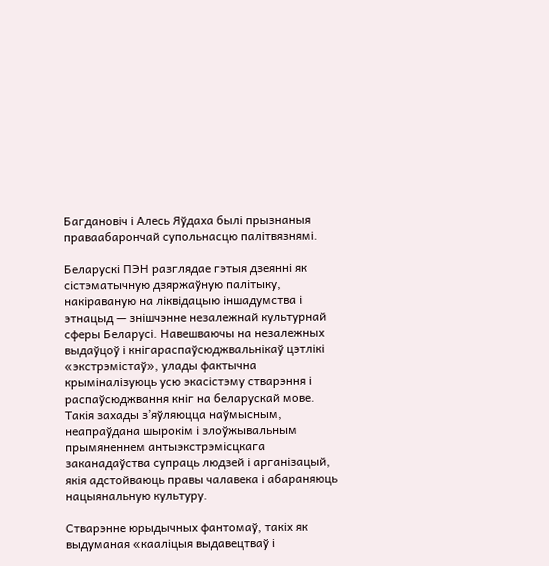Багдановіч і Алесь Яўдаха былі прызнаныя праваабарончай супольнасцю палітвязнямі.

Беларускі ПЭН разглядае гэтыя дзеянні як сістэматычную дзяржаўную палітыку, накіраваную на ліквідацыю іншадумства і этнацыд — знішчэнне незалежнай культурнай сферы Беларусі. Навешваючы на незалежных выдаўцоў і кнігараспаўсюджвальнікаў цэтлікі «экстрэмістаў», улады фактычна крыміналізуюць усю экасістэму стварэння і распаўсюджвання кніг на беларускай мове. Такія захады з’яўляюцца наўмысным, неапраўдана шырокім і злоўжывальным прымяненнем антыэкстрэмісцкага заканадаўства супраць людзей і арганізацый, якія адстойваюць правы чалавека і абараняюць нацыянальную культуру.

Стварэнне юрыдычных фантомаў, такіх як выдуманая «кааліцыя выдавецтваў і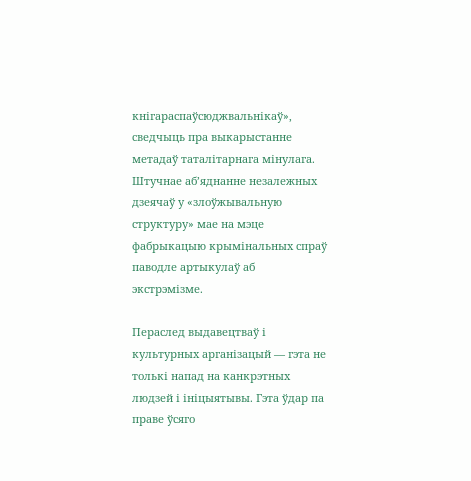кнігараспаўсюджвальнікаў», сведчыць пра выкарыстанне метадаў таталітарнага мінулага. Штучнае аб’яднанне незалежных дзеячаў у «злоўжывальную структуру» мае на мэце фабрыкацыю крымінальных спраў паводле артыкулаў аб экстрэмізме.

Пераслед выдавецтваў і культурных арганізацый — гэта не толькі напад на канкрэтных людзей і ініцыятывы. Гэта ўдар па праве ўсяго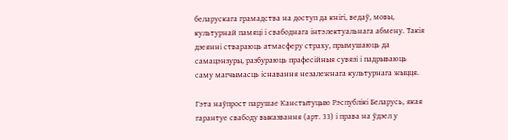беларускага грамадства на доступ да кнігі, ведаў, мовы, культурнай памяці і свабоднага інтэлектуальнага абмену. Такія дзеянні ствараюць атмасферу страху, прымушаюць да самацэнзуры, разбураюць прафесійныя сувязі і падрываюць саму магчымасць існавання незалежнага культурнага жыцця.

Гэта наўпрост парушае Канстытуцыю Рэспублікі Беларусь, якая гарантуе свабоду выказвання (арт. 33) і права на ўдзел у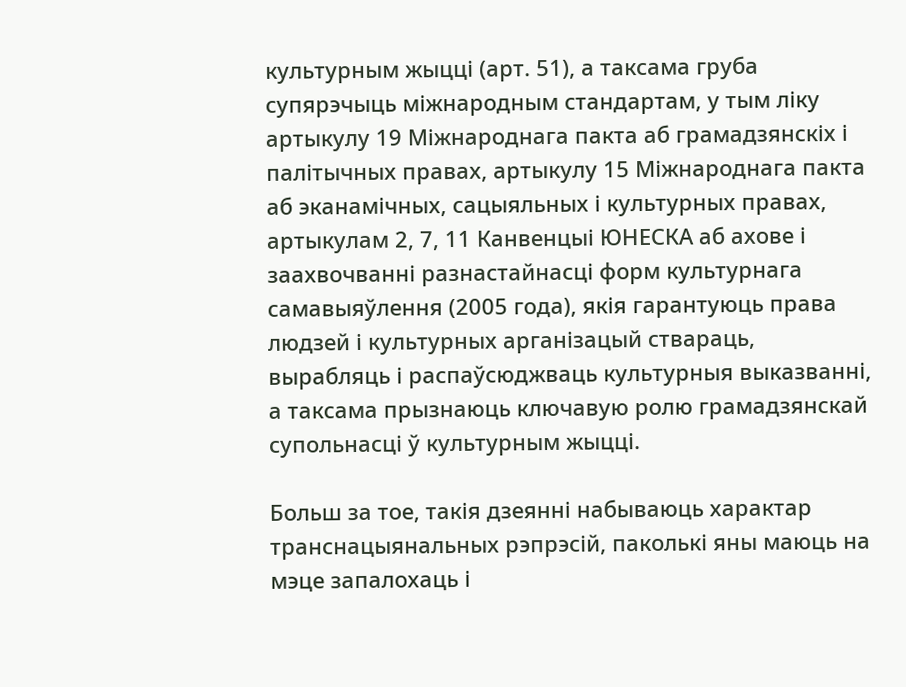культурным жыцці (арт. 51), а таксама груба супярэчыць міжнародным стандартам, у тым ліку артыкулу 19 Міжнароднага пакта аб грамадзянскіх і палітычных правах, артыкулу 15 Міжнароднага пакта аб эканамічных, сацыяльных і культурных правах, артыкулам 2, 7, 11 Канвенцыі ЮНЕСКА аб ахове і заахвочванні разнастайнасці форм культурнага самавыяўлення (2005 года), якія гарантуюць права людзей і культурных арганізацый ствараць, вырабляць і распаўсюджваць культурныя выказванні, а таксама прызнаюць ключавую ролю грамадзянскай супольнасці ў культурным жыцці.

Больш за тое, такія дзеянні набываюць характар транснацыянальных рэпрэсій, паколькі яны маюць на мэце запалохаць і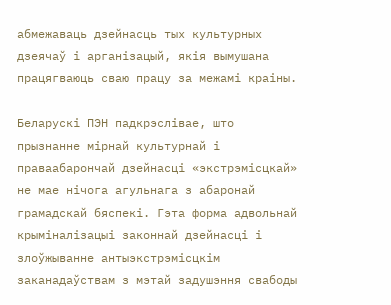абмежаваць дзейнасць тых культурных дзеячаў і арганізацый, якія вымушана працягваюць сваю працу за межамі краіны.

Беларускі ПЭН падкрэслівае, што прызнанне мірнай культурнай і праваабарончай дзейнасці «экстрэмісцкай» не мае нічога агульнага з абаронай грамадскай бяспекі. Гэта форма адвольнай крыміналізацыі законнай дзейнасці і злоўжыванне антыэкстрэмісцкім заканадаўствам з мэтай задушэння свабоды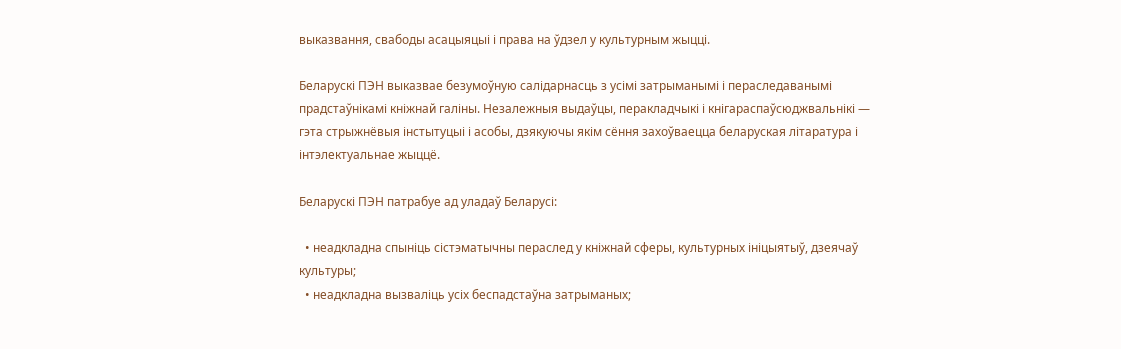выказвання, свабоды асацыяцыі і права на ўдзел у культурным жыцці.

Беларускі ПЭН выказвае безумоўную салідарнасць з усімі затрыманымі і пераследаванымі прадстаўнікамі кніжнай галіны. Незалежныя выдаўцы, перакладчыкі і кнігараспаўсюджвальнікі — гэта стрыжнёвыя інстытуцыі і асобы, дзякуючы якім сёння захоўваецца беларуская літаратура і інтэлектуальнае жыццё.

Беларускі ПЭН патрабуе ад уладаў Беларусі:

  • неадкладна спыніць сістэматычны пераслед у кніжнай сферы, культурных ініцыятыў, дзеячаў культуры;
  • неадкладна вызваліць усіх беспадстаўна затрыманых;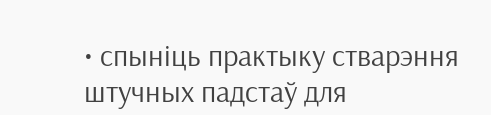• спыніць практыку стварэння штучных падстаў для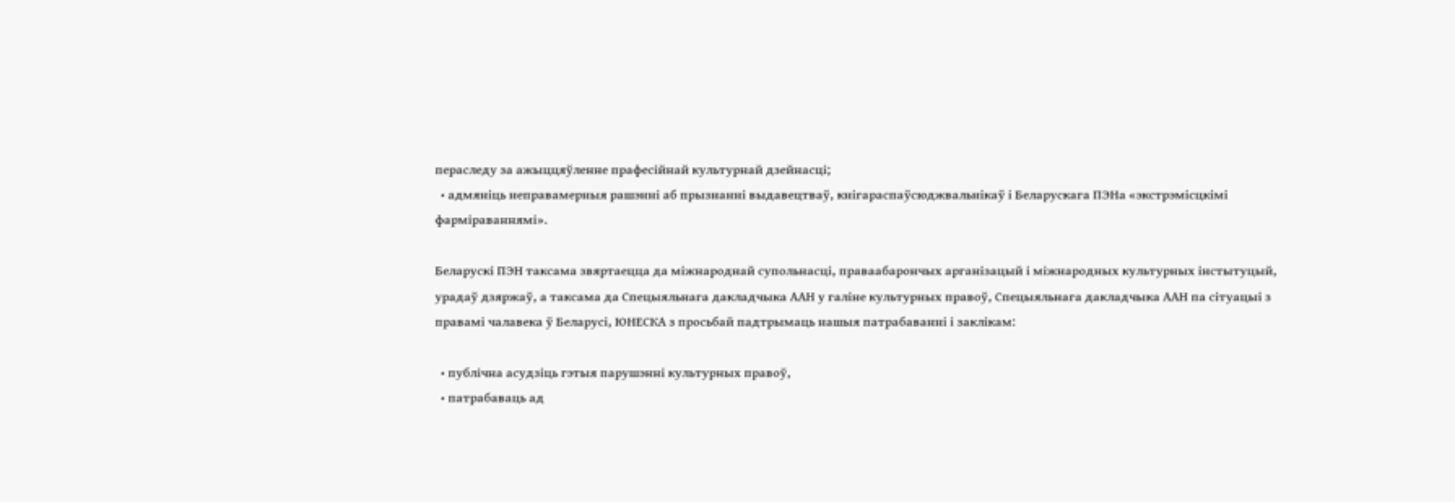пераследу за ажыццяўленне прафесійнай культурнай дзейнасці;
  • адмяніць неправамерныя рашэнні аб прызнанні выдавецтваў, кнігараспаўсюджвальнікаў і Беларускага ПЭНа «экстрэмісцкімі фарміраваннямі».

Беларускі ПЭН таксама звяртаецца да міжнароднай супольнасці, праваабарончых арганізацый і міжнародных культурных інстытуцый, урадаў дзяржаў, а таксама да Спецыяльнага дакладчыка ААН у галіне культурных правоў, Спецыяльнага дакладчыка ААН па сітуацыі з правамі чалавека ў Беларусі, ЮНЕСКА з просьбай падтрымаць нашыя патрабаванні і заклікам:

  • публічна асудзіць гэтыя парушэнні культурных правоў,
  • патрабаваць ад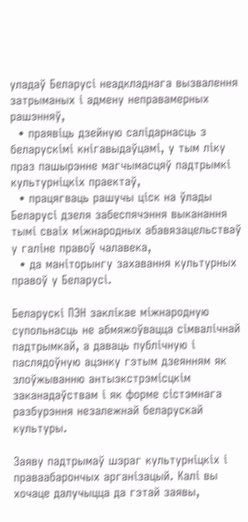уладаў Беларусі неадкладнага вызвалення затрыманых і адмену неправамерных рашэнняў,
  • праявіць дзейную салідарнасць з беларускімі кнігавыдаўцамі, у тым ліку праз пашырэнне магчымасцяў падтрымкі культурніцкіх праектаў,
  • працягваць рашучы ціск на ўлады Беларусі дзеля забеспячэння выканання тымі сваіх міжнародных абавязацельстваў у галіне правоў чалавека,
  • да маніторынгу захавання культурных правоў у Беларусі.

Беларускі ПЭН заклікае міжнародную супольнасць не абмяжоўвацца сімвалічнай падтрымкай, а даваць публічную і паслядоўную ацэнку гэтым дзеянням як злоўжыванню антыэкстрэмісцкім заканадаўствам і як форме сістэмнага разбурэння незалежнай беларускай культуры.

Заяву падтрымаў шэраг культурніцкіх і праваабарончых арганізацый. Калі вы хочаце далучыцца да гэтай заявы,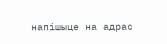напішыце на адрас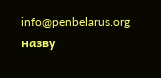info@penbelarus.org назву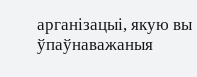арганізацыі, якую вы ўпаўнаважаныя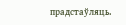прадстаўляць.